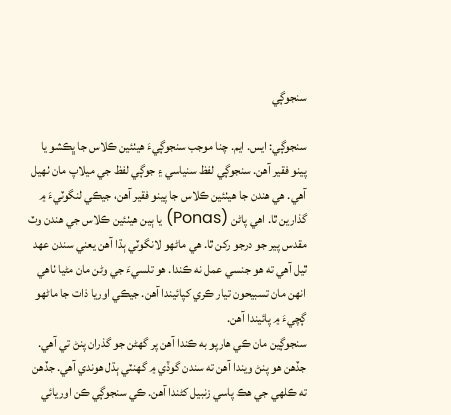سنجوڳي

سنجوڳي: ايس. ايم. چنا موجب سنجوڳيءَ هيٺئين ڪلاس جا ڀڪشو يا پينو فقير آهن. سنجوڳي لفظ سنياسي ۽ جوڳي لفظ جي ميلاپ مان ٺهيل آهي. هي هندن جا هيٺئين ڪلاس جا پينو فقير آهن، جيڪي لنگوٽيءَ ۾ گذارين ٿا. اهي پاڻن (Ponas) يا ٻين هيٺئين ڪلاس جي هندن وٽ مقدس پير جو درجو رکن ٿا. هي ماڻهو لانگوٽي ٻڌا آهن يعني سندن عهد ٿيل آهي ته هو جنسي عمل نه ڪندا. هو تلسيءَ جي وڻن مان مڻيا ٺاهي انهن مان تسبيحون تيار ڪري کپائيندا آهن. جيڪي اوريا ذات جا ماڻهو ڳچيءَ ۾ پائيندا آهن.
سنجوڳين مان ڪي هارپو به ڪندا آهن پر گهڻن جو گذران پنڻ تي آهي. جڏهن هو پنڻ ويندا آهن ته سندن گوڏي ۾ گهنٽي ٻڌل هوندي آهي. جڏهن ته ڪلهي جي هڪ پاسي زنبيل کڻندا آهن. ڪي سنجوڳي ڪن اوريائي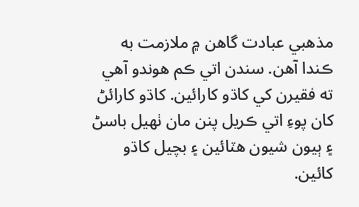مذهبي عبادت گاهن ۾ ملازمت به ڪندا آهن. سندن اتي ڪم هوندو آهي ته فقيرن کي کاڌو کارائين. کاڌو کارائڻ کان پوءِ اتي ڪريل پنن مان ٺهيل باسڻ ۽ ٻيون شيون هٽائين ۽ بچيل کاڌو کائين.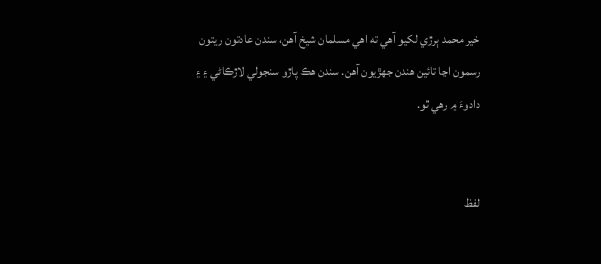خير محمد ٻرڙي لکيو آهي ته اهي مسلمان شيخ آهن، سندن عادتون ريتون رسمون اڃا تائين هندن جهڙيون آهن. سندن هڪ پاڙو سنجولي لاڙڪاڻي ۽ ۽ دادوءَ ۾ رهي ٿو.


لفظ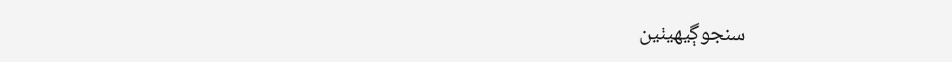سنجوڳيھيٺين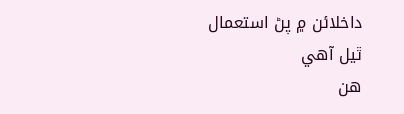داخلائن ۾ پڻ استعمال ٿيل آھي
هن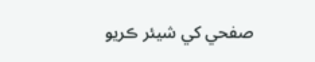صفحي کي شيئر ڪريو